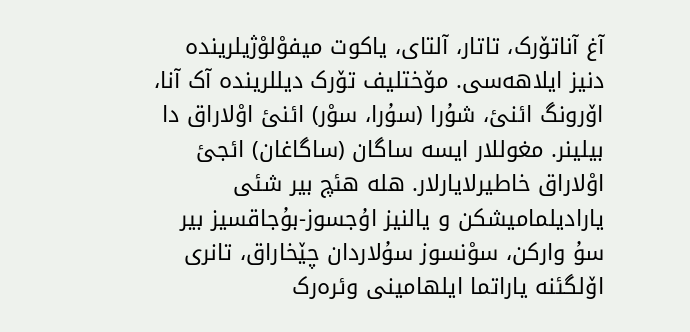آغ آناتۆرک، تاتار، آلتای، یاکوت میفوْلوْژیلرینده دنیز ایلاهه‌سی. مۆختلیف تۆرک دیللرینده آک آنا، اۆرونگ ائنئ، شۇرا (سۇرا، سوْر) ائنئ اوْلاراق دا بیلینر. مغوللار ایسه ساگان (ساگاغان) ائجئ اوْلاراق خاطیرلایارلار. هله هئچ بیر شئی یارادیلمامیشکن و یالنیز اۇجسوز-بۇجاقسیز بیر سۇ وارکن، سوْنسوز سۇلاردان چێخاراق، تانری اۆلگئنه یاراتما ایلهامینی وئره‌رک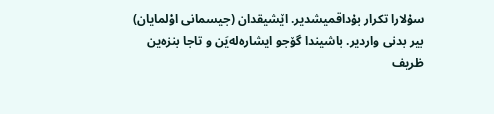سۇلارا تکرار بۇداقمیشدیر. اێشیقدان (جیسمانی اوْلمایان) بیر بدنی واردیر. باشیندا گۆجو ایشاره‌له‌یَن و تاجا بنزه‌ین ظریف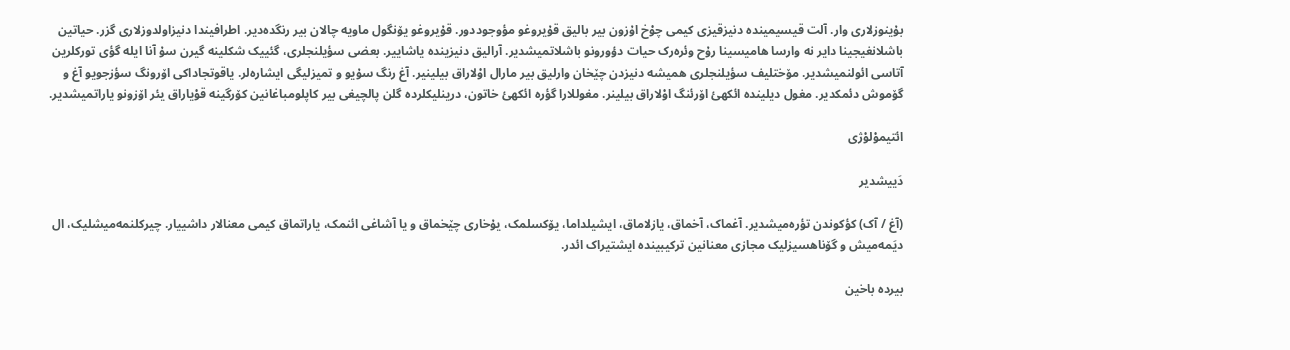بۇینوزلاری وار. آلت قیسیمینده دنیزقیزی کیمی چوْخ اۇزون بیر بالیق قۇیروغو مؤوجوددور. قۇیروغو یۆنگول ماویه‌‌ چالان بیر رنگده‌دیر. اطرافیندا دنیزاولدوزلاری گزر. حیاتین باشلانغیجینا دایر نه وارسا هامیسینا رۇح وئره‌رک حیات دؤورونو باشلاتمیشدیر. آرالیق دنیزینده یاشاییر. بعضی سؤیلنجلری، گئییک شکلینه گیرن سۇ آنا ایله گؤی تورکلرین آتاسی ائولنمیشدیر. مۆختلیف سؤیلنجلری همیشه دنیزدن چێخان وارلیق بیر مارال اوْلاراق بیلینیر. آغ رنگ سۇیو و تمیزلیگی ایشاره‌لر. یاقوتجاداکی اۆرونگ سؤزجویو آغ و گۆموش دئمکدیر. مغول دیلینده ائکهئ اۆرئنگ اوْلاراق بیلینر. مغوللارا گؤره ائکهئ خاتون، درینلیکلرده گلن پالچیغی بیر کاپلومباغانین کۆرگینه قوْیاراق یئر اۆزونو یاراتمیشدیر.

ائتیموْلوْژی

دَییشدیر

(آغ / آک) کؤکوندن تؤره‌میشدیر. آغماک، آخماق، یازلاماق، ایشیلداما، يۆکسلمک، يۇخاری چێخماق و يا آشاغی ائنمک، ياراتماق کیمی معنالار داشیيار. چیرکلنمه‌میشلیک، ال ديَمه‌میش و گۆناهسیزلیک مجازی معنانین ترکیبینده ایشتیراک ائدر.

بیرده باخین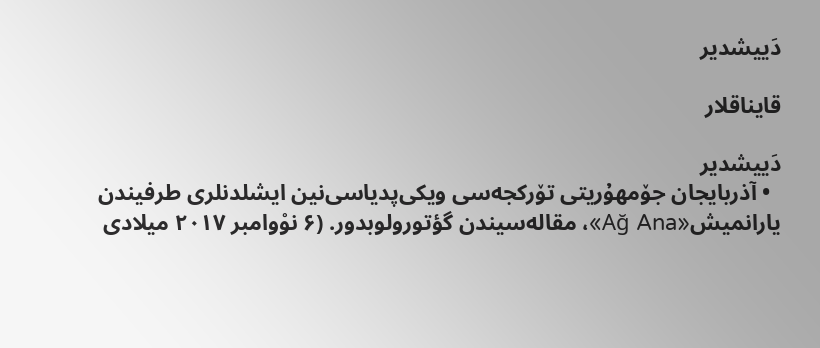دَییشدیر

قایناقلار

دَییشدیر
  • آذربایجان جۆمهۇریتی تۆرکجه‌سی ویکی‌پدیاسی‌نین ایشلدنلری طرفیندن یارانمیش«Ağ Ana»، مقاله‌سیندن گؤتورولوبدور. (۶ نوْوامبر ۲۰۱۷ میلادی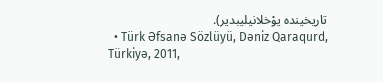تاریخینده یوْخلانیلیبدیر).
  • Türk Əfsanə Sözlüyü, Dəniz Qaraqurd, Türkiyə, 2011,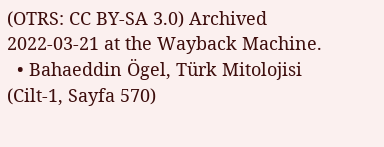(OTRS: CC BY-SA 3.0) Archived 2022-03-21 at the Wayback Machine.
  • Bahaeddin Ögel, Türk Mitolojisi (Cilt-1, Sayfa 570)